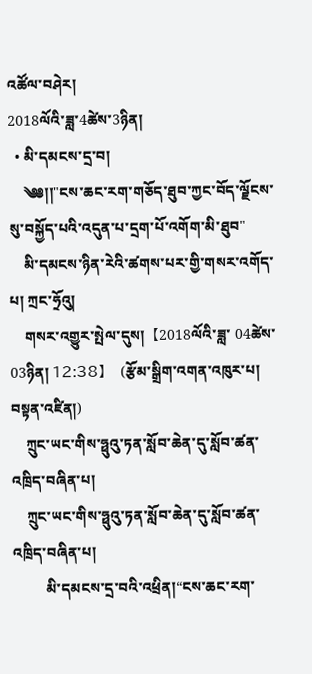འཚོལ་བཤེར།
2018ལོའི་ཟླ་4ཚེས་3ཉིན།
  • མི་དམངས་དྲ་བ།
    ༄༅།།"ངས་ཆང་རག་གཅོད་ཐུབ་ཀྱང་བོད་ལྗོངས་སུ་བསྐྱོད་པའི་འདུན་པ་དྲག་པོ་འགོག་མི་ཐུབ"
    མི་དམངས་ཉིན་རེའི་ཚགས་པར་གྱི་གསར་འགོད་པ། ཀྲང་ཧྲོའུ།
    གསར་འགྱུར་སྤེལ་དུས།  【2018ལོའི་ཟླ་ 04ཚེས་03ཉིན། 12:38】   (རྩོམ་སྒྲིག་འགན་འཁུར་པ། བསྟན་འཛིན།)
    ཀྲུང་ཡང་གིས་ཧྥུའུ་ཏན་སློབ་ཆེན་དུ་སློབ་ཚན་འཁྲིད་བཞིན་པ།
    ཀྲུང་ཡང་གིས་ཧྥུའུ་ཏན་སློབ་ཆེན་དུ་སློབ་ཚན་འཁྲིད་བཞིན་པ།
         མི་དམངས་དྲ་བའི་འཕྲིན།“ངས་ཆང་རག་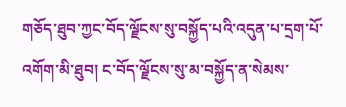གཅོད་ཐུབ་ཀྱང་བོད་ལྗོངས་སུ་བསྐྱོད་པའི་འདུན་པ་དྲག་པོ་འགོག་མི་ཐུབ། ང་བོད་ལྗོངས་སུ་མ་བསྐྱོད་ན་སེམས་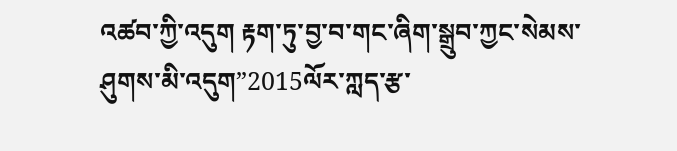འཚབ་ཀྱི་འདུག རྟག་ཏུ་བྱ་བ་གང་ཞིག་སྒྲུབ་ཀྱང་སེམས་ཤུགས་མི་འདུག”2015ལོར་ཀླད་རྩ་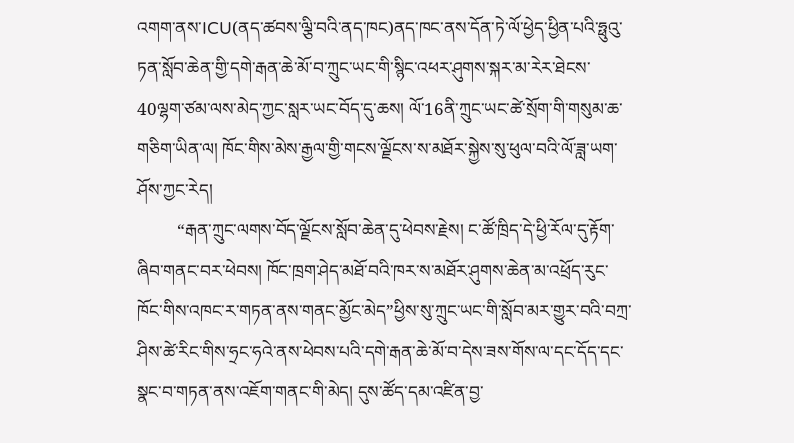འགག་ནས་ICU(ནད་ཚབས་ལྕི་བའི་ནད་ཁང)ནད་ཁང་ནས་དོན་ཏེ་ལོ་ཕྱེད་ཕྱིན་པའི་ཧྥུའུ་ཏན་སློབ་ཆེན་གྱི་དགེ་རྒན་ཆེ་མོ་བ་ཀྲུང་ཡང་གི་སྙིང་འཕར་ཤུགས་སྐར་མ་རེར་ཐེངས་40ལྷག་ཙམ་ལས་མེད་ཀྱང་སླར་ཡང་བོད་དུ་ཆས། ལོ་16ནི་ཀྲུང་ཡང་ཚེ་སྲོག་གི་གསུམ་ཆ་གཅིག་ཡིན་ལ། ཁོང་གིས་མེས་རྒྱལ་གྱི་གངས་ལྗོངས་ས་མཐོར་སྐྱེས་སུ་ཕུལ་བའི་ལོ་ཟླ་ཡག་ཤོས་ཀྱང་རེད།
         “རྒན་ཀྲུང་ལགས་བོད་ལྗོངས་སློབ་ཆེན་དུ་ཕེབས་རྗེས། ང་ཚོ་ཁྲིད་དེ་ཕྱི་རོལ་དུ་རྟོག་ཞིབ་གནང་བར་ཕེབས། ཁོང་ཁྲག་ཤེད་མཐོ་བའི་ཁར་ས་མཐོར་ཤུགས་ཆེན་མ་འཕྲོད་རུང་ཁོང་གིས་འཁང་ར་གཏན་ནས་གནང་མྱོང་མེད”ཕྱིས་སུ་ཀྲུང་ཡང་གི་སློབ་མར་གྱུར་བའི་བཀྲ་ཤིས་ཚེ་རིང་གིས་ཧྲང་ཧའེ་ནས་ཕེབས་པའི་དགེ་རྒན་ཆེ་མོ་བ་དེས་ཟས་གོས་ལ་དང་དོད་དང་སྣང་བ་གཏན་ནས་འཇོག་གནང་གི་མེད། དུས་ཚོད་དམ་འཛིན་བྱ་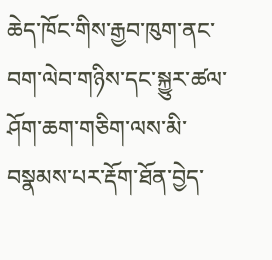ཆེད་ཁོང་གིས་རྒྱབ་ཁུག་ནང་བག་ལེབ་གཉིས་དང་སྐྱུར་ཚལ་ཤོག་ཆག་གཅིག་ལས་མི་བསྣམས་པར་རྡོག་ཐོན་བྱེད་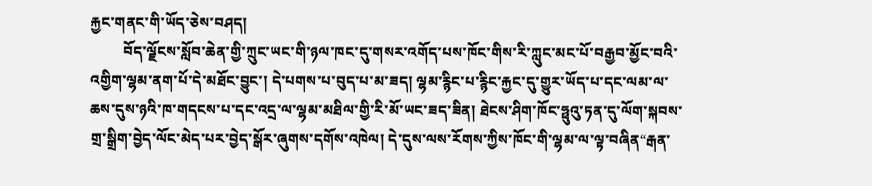རྐྱང་གནང་གི་ཡོད་ཅེས་བཤད།
         བོད་ལྗོངས་སློབ་ཆེན་གྱི་ཀྲུང་ཡང་གི་ཉལ་ཁང་དུ་གསར་འགོད་པས་ཁོང་གིས་རི་ཀླུང་མང་པོ་བརྒྱབ་མྱོང་བའི་འགྱིག་ལྷམ་ནག་པོ་དེ་མཐོང་བྱུང་། དེ་པགས་པ་བུད་པ་མ་ཟད། ལྷམ་རྙིང་པ་རྙིང་རྐྱང་དུ་གྱུར་ཡོད་པ་དང་ལམ་ལ་ཆས་དུས་ཉའི་ཁ་གདངས་པ་དང་འདྲ་ལ་ལྷམ་མཐིལ་གྱི་རི་མོ་ཡང་ཟད་ཟིན། ཐེངས་ཤིག་ཁོང་ཧྥུའུ་ཏན་དུ་ལོག་སྐབས་གྲ་སྒྲིག་བྱེད་ལོང་མེད་པར་བྱེད་སྒོར་ཞུགས་དགོས་འཁེལ། དེ་དུས་ལས་རོགས་ཀྱིས་ཁོང་གི་ལྷམ་ལ་ལྟ་བཞིན“རྒན་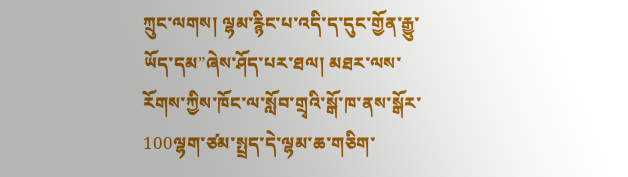ཀྲུང་ལགས། ལྷམ་རྙིང་པ་འདི་ད་དུང་གྱོན་རྒྱུ་ཡོད་དམ”ཞེས་ཤོད་པར་ཐལ། མཐར་ལས་རོགས་ཀྱིས་ཁོང་ལ་སློབ་གྲྭའི་སྒོ་ཁ་ནས་སྒོར་100ལྷག་ཙམ་སྤྲད་དེ་ལྷམ་ཆ་གཅིག་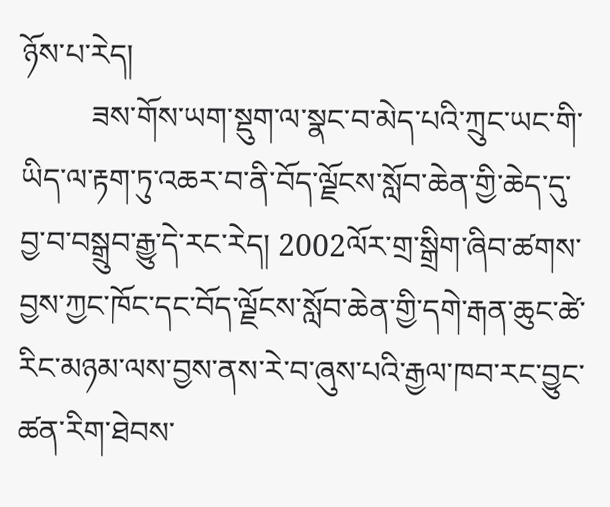ཉོས་པ་རེད།
         ཟས་གོས་ཡག་སྡུག་ལ་སྣང་བ་མེད་པའི་ཀྲུང་ཡང་གི་ཡིད་ལ་རྟག་ཏུ་འཆར་བ་ནི་བོད་ལྗོངས་སློབ་ཆེན་གྱི་ཆེད་དུ་བྱ་བ་བསྒྲུབ་རྒྱུ་དེ་རང་རེད། 2002ལོར་གྲ་སྒྲིག་ཞིབ་ཚགས་བྱས་ཀྱང་ཁོང་དང་བོད་ལྗོངས་སློབ་ཆེན་གྱི་དགེ་རྒན་ཆུང་ཚེ་རིང་མཉམ་ལས་བྱས་ནས་རེ་བ་ཞུས་པའི་རྒྱལ་ཁབ་རང་བྱུང་ཚན་རིག་ཐེབས་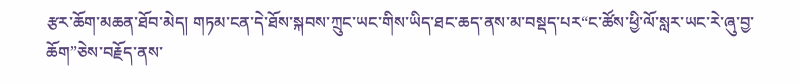རྩར་ཆོག་མཆན་ཐོབ་མེད། གཏམ་ངན་དེ་ཐོས་སྐབས་ཀྲུང་ཡང་གིས་ཡིད་ཐང་ཆད་ནས་མ་བསྡད་པར“ང་ཚོས་ཕྱི་ལོ་སླར་ཡང་རེ་ཞུ་བྱ་ཆོག”ཅེས་བརྗོད་ནས་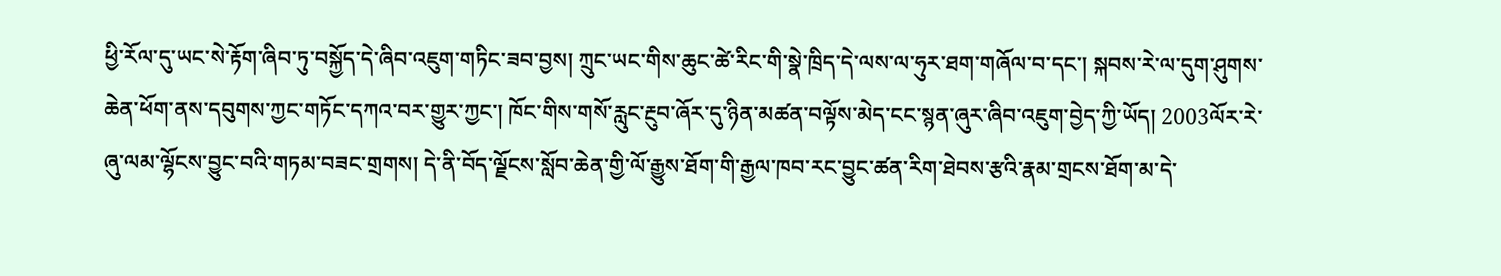ཕྱི་རོལ་དུ་ཡང་སེ་རྟོག་ཞིབ་ཏུ་བསྐྱོད་དེ་ཞིབ་འཇུག་གཏིང་ཟབ་བྱས། ཀྲུང་ཡང་གིས་ཆུང་ཚེ་རིང་གི་སྣེ་ཁྲིད་དེ་ལས་ལ་ཧུར་ཐག་གཞོལ་བ་དང་། སྐབས་རེ་ལ་དུག་ཤུགས་ཆེན་ཕོག་ནས་དབུགས་ཀྱང་གཏོང་དཀའ་བར་གྱུར་ཀྱང་། ཁོང་གིས་གསོ་རླུང་རྔུབ་ཞོར་དུ་ཉིན་མཚན་བལྟོས་མེད་ངང་སྙན་ཞུར་ཞིབ་འཇུག་བྱེད་ཀྱི་ཡོད། 2003ལོར་རེ་ཞུ་ལམ་ལྷོངས་བྱུང་བའི་གཏམ་བཟང་གྲགས། དེ་ནི་བོད་ལྗོངས་སློབ་ཆེན་གྱི་ལོ་རྒྱུས་ཐོག་གི་རྒྱལ་ཁབ་རང་བྱུང་ཚན་རིག་ཐེབས་རྩའི་རྣམ་གྲངས་ཐོག་མ་དེ་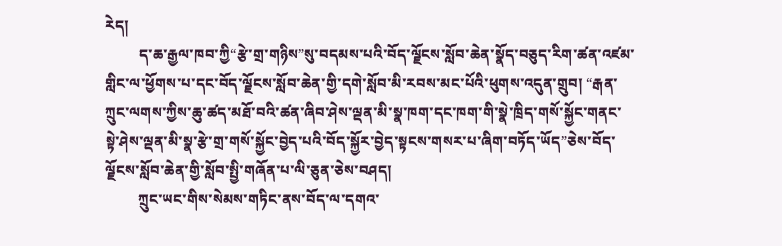རེད།
         ད་ཆ་རྒྱལ་ཁབ་ཀྱི“རྩེ་གྲ་གཉིས”སུ་བདམས་པའི་བོད་ལྗོངས་སློབ་ཆེན་སྣོད་བཅུད་རིག་ཚན་འཛམ་གླིང་ལ་ཕྱོགས་པ་དང་བོད་ལྗོངས་སློབ་ཆེན་གྱི་དགེ་སློབ་མི་རབས་མང་པོའི་ཕུགས་འདུན་གྲུབ། “རྒན་ཀྲུང་ལགས་ཀྱིས་ཆུ་ཚད་མཐོ་བའི་ཚན་ཞིབ་ཤེས་ལྡན་མི་སྣ་ཁག་དང་ཁག་གི་སྣེ་ཁྲིད་གསོ་སྐྱོང་གནང་སྟེ་ཤེས་ལྡན་མི་སྣ་རྩེ་གྲ་གསོ་སྐྱོང་བྱེད་པའི་བོད་སྐྱོར་བྱེད་སྟངས་གསར་པ་ཞིག་བཏོད་ཡོད”ཅེས་བོད་ལྗོངས་སློབ་ཆེན་གྱི་སློབ་སྤྱི་གཞོན་པ་ལི་ཅུན་ཅེས་བཤད།
         ཀྲུང་ཡང་གིས་སེམས་གཏིང་ནས་བོད་ལ་དགའ་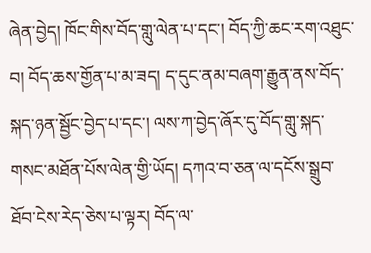ཞེན་བྱེད། ཁོང་གིས་བོད་གླུ་ལེན་པ་དང་། བོད་ཀྱི་ཆང་རག་འཐུང་བ། བོད་ཆས་གྱོན་པ་མ་ཟད། ད་དུང་ནམ་བཞག་རྒྱུན་ནས་བོད་སྐད་ཉན་སྦྱོང་བྱེད་པ་དང་། ལས་ཀ་བྱེད་ཞོར་དུ་བོད་གླུ་སྐད་གསང་མཐོན་པོས་ལེན་གྱི་ཡོད། དཀའ་བ་ཅན་ལ་དངོས་སྒྲུབ་ཐོབ་ངེས་རེད་ཅེས་པ་ལྟར། བོད་ལ་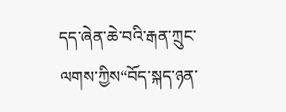དད་ཞེན་ཆེ་བའི་རྒན་ཀྲུང་ལགས་ཀྱིས“བོད་སྐད་ཉན་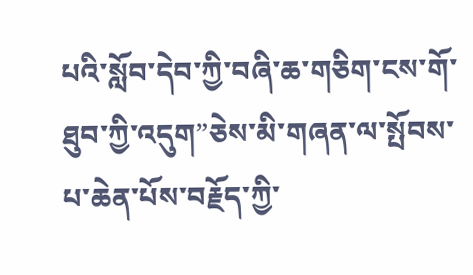པའི་སློབ་དེབ་ཀྱི་བཞི་ཆ་གཅིག་ངས་གོ་ཐུབ་ཀྱི་འདུག”ཅེས་མི་གཞན་ལ་སྤོབས་པ་ཆེན་པོས་བརྗོད་ཀྱི་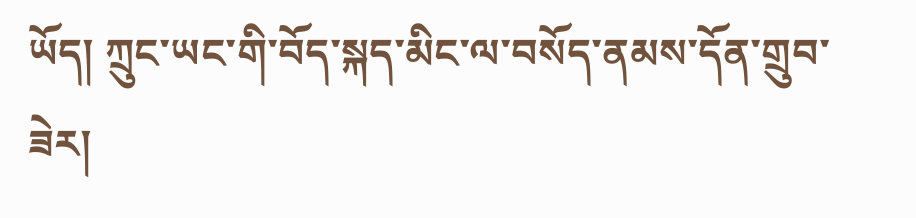ཡོད། ཀྲུང་ཡང་གི་བོད་སྐད་མིང་ལ་བསོད་ནམས་དོན་གྲུབ་ཟེར།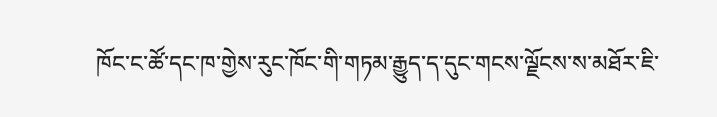ཁོང་ང་ཚོ་དང་ཁ་གྱེས་རུང་ཁོང་གི་གཏམ་རྒྱུད་ད་དུང་གངས་ལྗོངས་ས་མཐོར་ཇི་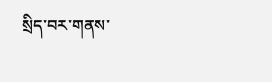སྲིད་བར་གནས་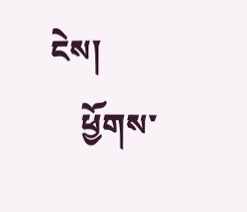ངེས།
    ཕྱོགས་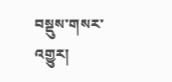བསྡུས་གསར་འགྱུར།